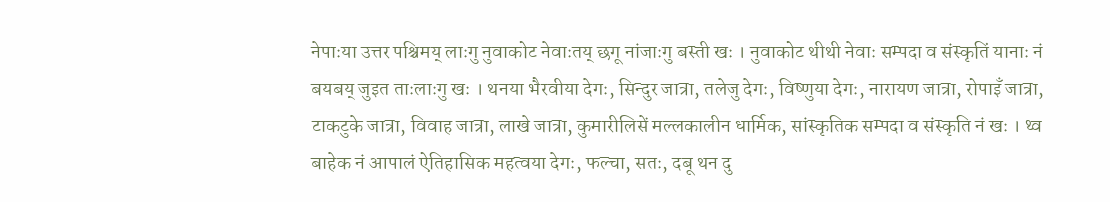नेपाःया उत्तर पश्चिमय् लाःगु नुवाकोट नेवाःतय् छगू नांजाःगु बस्ती खः । नुवाकोट थीथी नेवाः सम्पदा व संस्कृतिं यानाः नं बयबय् जुइत ताःलाःगु खः । थनया भैरवीया देगः, सिन्दुर जात्रा, तलेजु देगः, विष्णुया देगः, नारायण जात्रा, रोपाइँ जात्रा, टाकटुके जात्रा, विवाह जात्रा, लाखे जात्रा, कुमारीलिसें मल्लकालीन धार्मिक, सांस्कृतिक सम्पदा व संस्कृति नं खः । थ्व बाहेक नं आपालं ऐतिहासिक महत्वया देगः, फल्चा, सतः, दबू थन दु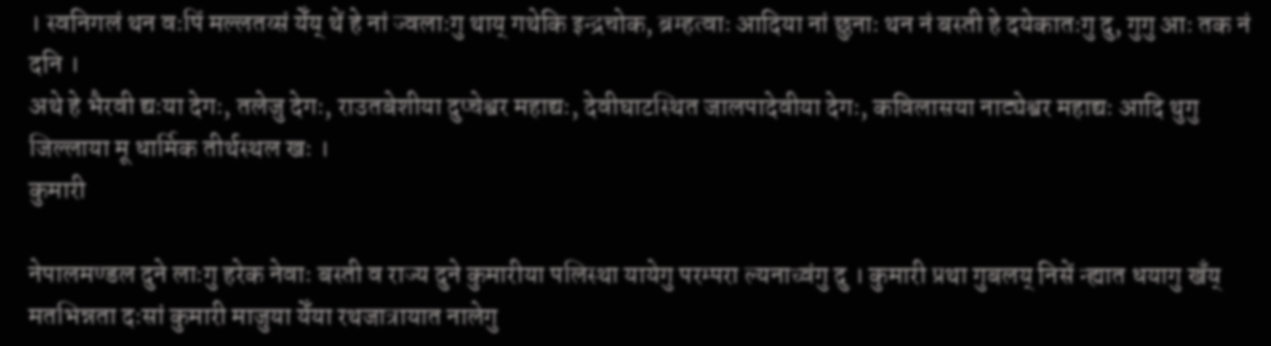। स्वनिगलं थन वःपिं मल्लतय्सं येँय् थें हे नां ज्वलाःगु थाय् गथेकि इन्द्रचोक, ब्रम्हत्वाः आदिया नां छुनाः थन नं बस्ती हे दयेकातःगु दु, गुगु आः तक नं दनि ।
अथे हे भैरवी द्यःया देगः, तलेजु देगः, राउतबेशीया दुप्चेश्वर महाद्यः, देवीघाटस्थित जालपादेवीया देगः, कविलासया नाट्येश्वर महाद्यः आदि थुगु जिल्लाया मू धार्मिक तीर्थस्थल खः ।
कुमारी

नेपालमण्डल दुने लाःगु हरेक नेवाः बस्ती व राज्य दुने कुमारीया पलिस्था यायेगु परम्परा ल्यनाच्वंगु दु । कुमारी प्रथा गुबलय् निसें न्ह्यात धयागु खँय् मतभिन्नता दःसां कुमारी माजुया येँया रथजात्रायात नालेगु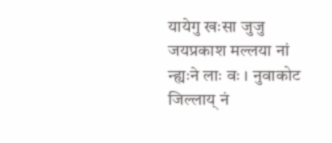यायेगु खःसा जुजु जयप्रकाश मल्लया नां न्ह्यःने लाः वः । नुवाकोट जिल्लाय् नं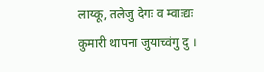लाय्कू, तलेजु देगः व म्वाःद्यः कुमारी थापना जुयाच्वंगु दु ।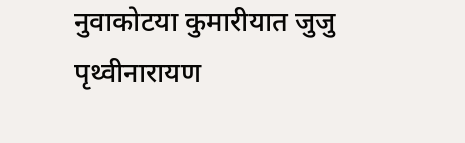नुवाकोटया कुमारीयात जुजु पृथ्वीनारायण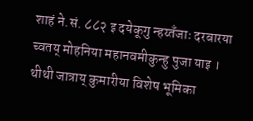शाहं ने.सं. ८८२ इ दयेकूगु न्हय्तँजाः दरबारया च्वतय् मोहनिया महानवमीकुन्हु पुजा याइ ।
थीथी जात्राय् कुमारीया विशेष भूमिका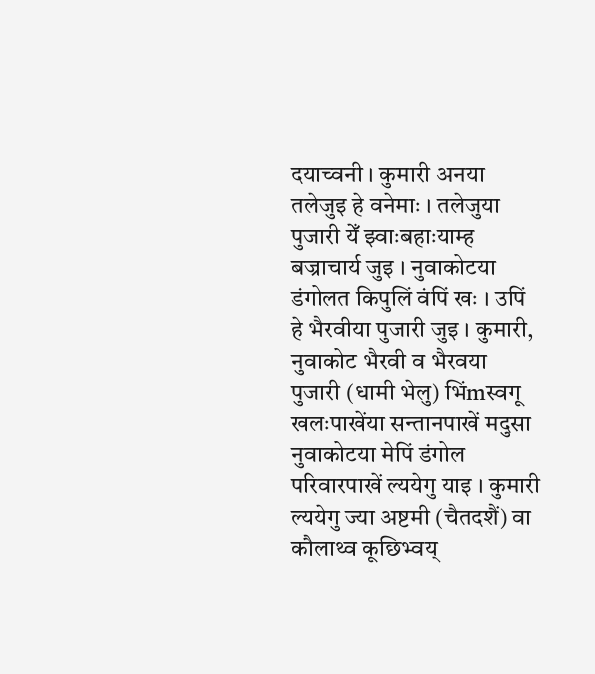दयाच्वनी । कुमारी अनया तलेजुइ हे वनेमाः । तलेजुया पुजारी येँ झ्वाःबहाःयाम्ह बज्राचार्य जुइ । नुवाकोटया डंगोलत किपुलिं वंपिं खः । उपिं हे भैरवीया पुजारी जुइ । कुमारी, नुवाकोट भैरवी व भैरवया पुजारी (धामी भेलु) भिंmस्वगू खलःपाखेंया सन्तानपाखें मदुसा नुवाकोटया मेपिं डंगोल परिवारपाखें ल्ययेगु याइ । कुमारी ल्ययेगु ज्या अष्टमी (चैतदशैं) वा कौलाथ्व कूछिभ्वय्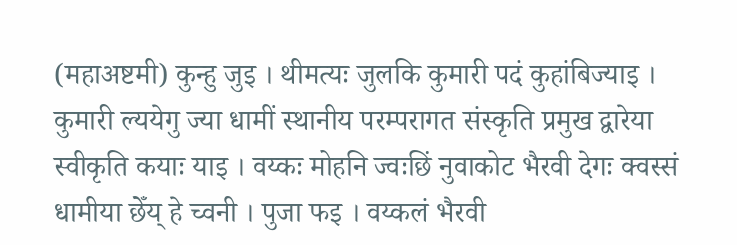(महाअष्टमी) कुन्हु जुइ । थीमत्यः जुलकि कुमारी पदं कुहांबिज्याइ । कुमारी ल्ययेगु ज्या धामीं स्थानीय परम्परागत संस्कृति प्रमुख द्वारेया स्वीकृति कयाः याइ । वय्कः मोहनि ज्वःछिं नुवाकोट भैरवी देगः क्वस्सं धामीया छेँय् हे च्वनी । पुजा फइ । वय्कलं भैरवी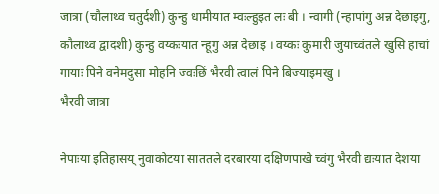जात्रा (चौलाथ्व चतुर्दशी) कुन्हु धामीयात म्वःल्हुइत लः बी । न्वागी (न्हापांगु अन्न देछाइगु, कौलाथ्व द्वादशी) कुन्हु वय्कःयात न्हूगु अन्न देछाइ । वय्कः कुमारी जुयाच्वंतले खुसि हाचां गायाः पिने वनेमदुसा मोहनि ज्वःछिं भैरवी त्वालं पिने बिज्याइमखु ।
भैरवी जात्रा

नेपाःया इतिहासय् नुवाकोटया साततले दरबारया दक्षिणपाखे च्वंगु भैरवी द्यःयात देशया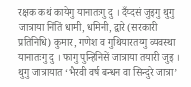रक्षक कथं कायेगु यानातःगु दु । दँय्दसं जुइगु थुगु जात्राया निंतिं धामी, धमिनी, द्वारे (सरकारी प्रतिनिधि) कुमार, गणेश व गुथियारतय्गु व्यवस्था यानातःगु दु । फागु पुन्हिनिसें जात्राया तयारी जुइ । थुगु जात्रायात ‘भैरवी वर्ष बन्धन वा सिन्दुरे जात्रा’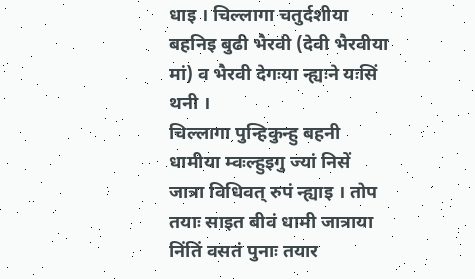धाइ । चिल्लागा चतुर्दशीया बहनिइ बुढी भैरवी (देवी भैरवीया मां) व भैरवी देगःया न्ह्यःने यःसिं थनी ।
चिल्लागा पुन्हिकुन्हु बहनी धामीया म्वःल्हुइगु ज्यां निसें जात्रा विधिवत् रुपं न्ह्याइ । तोप तयाः साइत बीवं धामी जात्राया निंतिं वसतं पुनाः तयार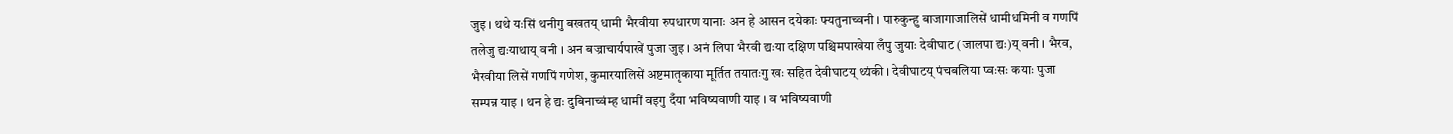जुइ । थथे यःसिं थनीगु बखतय् धामी भैरवीया रुपधारण यानाः अन हे आसन दयेकाः फ्यतुनाच्वनी । पारुकुन्हु बाजागाजालिसें धामीधमिनी व गणपिं तलेजु द्यःयाथाय् वनी । अन बज्राचार्यपाखें पुजा जुइ । अनं लिपा भैरवी द्यःया दक्षिण पश्चिमपाखेया लँपु जुयाः देवीघाट (जालपा द्यः)य् वनी । भैरव, भैरवीया लिसें गणपिं गणेश, कुमारयालिसें अष्टमातृकाया मूर्तित तयातःगु खः सहित देवीघाटय् थ्यंकी । देवीघाटय् पंचबलिया प्वःसः कयाः पुजा सम्पन्न याइ । थन हे द्यः दुबिनाच्वंम्ह धामीं वइगु दँया भविष्यवाणी याइ । व भविष्यवाणी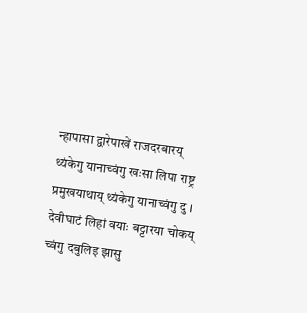न्हापासा द्वारेपाखें राजदरबारय् थ्यंकेगु यानाच्वंगु खःसा लिपा राष्ट्र प्रमुखयाथाय् थ्यंकेगु यानाच्वंगु दु । देवीघाटं लिहां वयाः बट्टारया चोकय् च्वंगु दबुलिइ झासु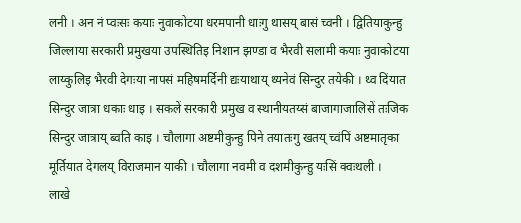लनी । अन नं प्वःसः कयाः नुवाकोटया धरमपानी धाःगु थासय् बासं च्वनी । द्वितियाकुन्हु जिल्लाया सरकारी प्रमुखया उपस्थितिइ निशान झण्डा व भैरवी सलामी कयाः नुवाकोटया लाय्कुलिइ भैरवी देगःया नापसं महिषमर्दिनी द्यःयाथाय् थ्यनेवं सिन्दुर तयेकी । थ्व दिंयात सिन्दुर जात्रा धकाः धाइ । सकलें सरकारी प्रमुख व स्थानीयतय्सं बाजागाजालिसें तःजिक सिन्दुर जात्राय् ब्वति काइ । चौलागा अष्टमीकुन्हु पिने तयातःगु खतय् च्वंपिं अष्टमातृका मूर्तियात देगलय् विराजमान याकी । चौलागा नवमी व दशमीकुन्हु यःसिं क्वःथली ।
लाखे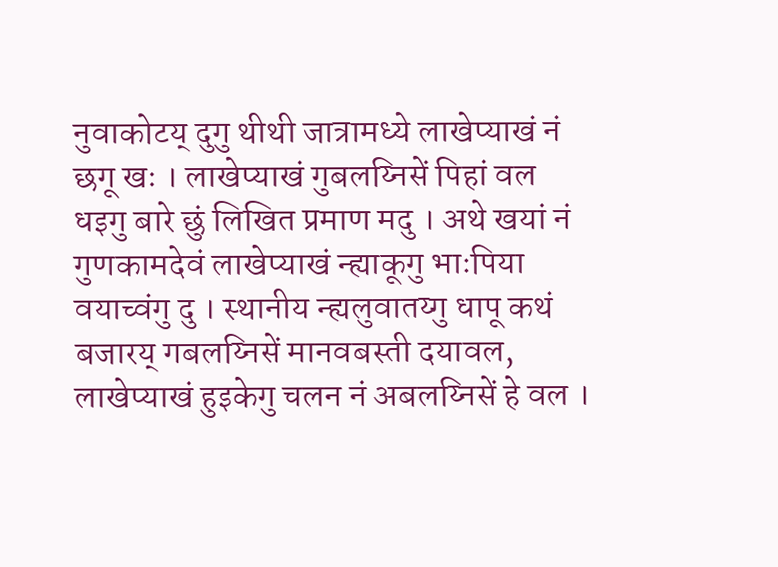नुवाकोटय् दुगु थीथी जात्रामध्ये लाखेप्याखं नं छगू खः । लाखेप्याखं गुबलय्निसें पिहां वल धइगु बारे छुं लिखित प्रमाण मदु । अथे खयां नं गुणकामदेवं लाखेप्याखं न्ह्याकूगु भाःपिया वयाच्वंगु दु । स्थानीय न्ह्यलुवातय्गु धापू कथं बजारय् गबलय्निसें मानवबस्ती दयावल, लाखेप्याखं हुइकेगु चलन नं अबलय्निसें हे वल ।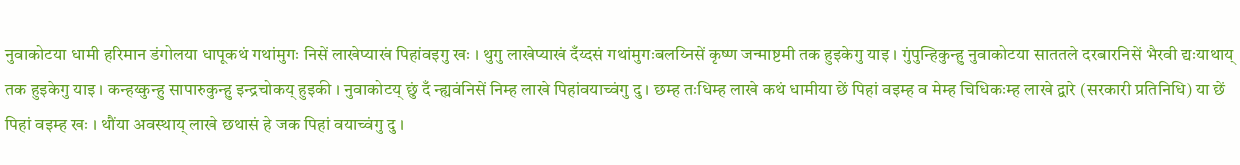नुवाकोटया धामी हरिमान डंगोलया धापूकथं गथांमुगः निसें लाखेप्याखं पिहांवइगु खः । थुगु लाखेप्याखं दँय्दसं गथांमुगःबलय्निसें कृष्ण जन्माष्टमी तक हुइकेगु याइ । गुंपुन्हिकुन्हु नुवाकोटया साततले दरबारनिसें भैरवी द्यःयाथाय् तक हुइकेगु याइ । कन्हय्कुन्हु सापारुकुन्हु इन्द्रचोकय् हुइकी । नुवाकोटय् छुं दँ न्ह्यवंनिसें निम्ह लाखे पिहांवयाच्वंगु दु । छम्ह तःधिम्ह लाखे कथं धामीया छें पिहां वइम्ह व मेम्ह चिधिकःम्ह लाखे द्वारे (सरकारी प्रतिनिधि) या छें पिहां वइम्ह खः । थौंया अवस्थाय् लाखे छथासं हे जक पिहां वयाच्वंगु दु ।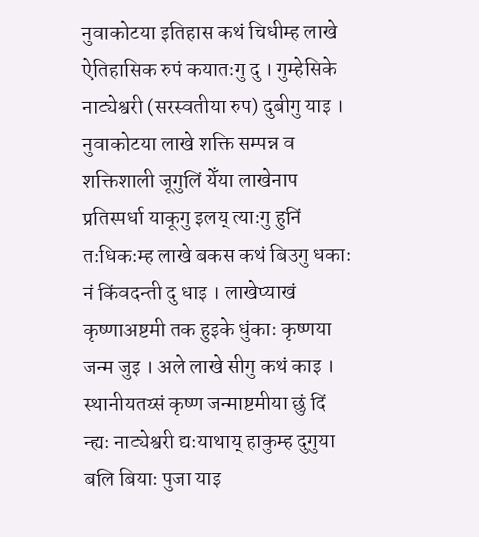नुवाकोटया इतिहास कथं चिधीम्ह लाखे ऐतिहासिक रुपं कयातःगु दु । गुम्हेसिके नाट्येश्वरी (सरस्वतीया रुप) दुबीगु याइ । नुवाकोटया लाखे शक्ति सम्पन्न व शक्तिशाली जूगुलिं येँया लाखेनाप प्रतिस्पर्धा याकूगु इलय् त्याःगु हुनिं तःधिकःम्ह लाखे बकस कथं बिउगु धकाः नं किंवदन्ती दु धाइ । लाखेप्याखं कृष्णाअष्टमी तक हुइके धुंकाः कृष्णया जन्म जुइ । अले लाखे सीगु कथं काइ ।
स्थानीयतय्सं कृष्ण जन्माष्टमीया छुं दिं न्ह्यः नाट्येश्वरी द्यःयाथाय् हाकुम्ह दुगुया बलि बियाः पुजा याइ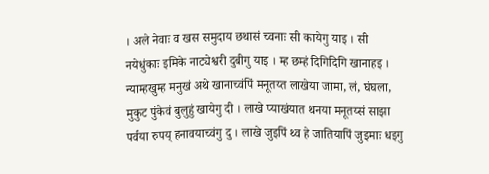। अले नेवाः व खस समुदाय छथासं च्वनाः सी कायेगु याइ । सी नयेधुंकाः इमिके नाट्येश्वरी दुबीगु याइ । म्ह छम्हं दिगिदिगि खानाहइ । न्याम्हखुम्ह मनुखं अथे खानाच्वंपिं मनूतय्त लाखेया जामा, लं, घंघला, मुकुट पुंकेवं बुलुहुं खायेगु दी । लाखे प्याखंयात थनया मनूतय्सं साझा पर्वया रुपय् हनावयाच्वंगु दु । लाखे जुइपिं थ्व हे जातियापिं जुइमाः धइगु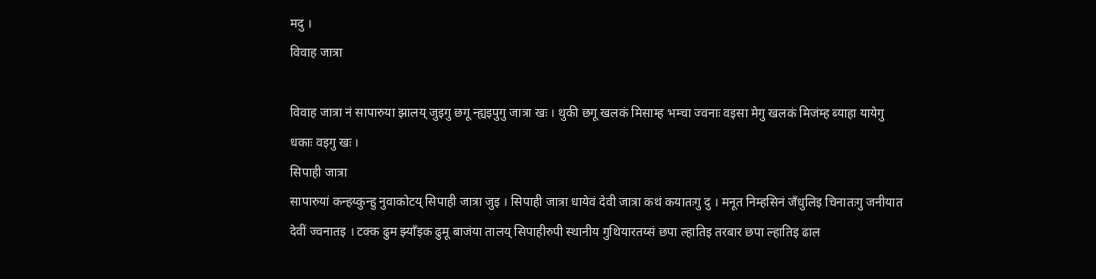मदु ।
विवाह जात्रा

विवाह जात्रा नं सापारुया झालय् जुइगु छगू न्ह्यइपुगु जात्रा खः । थुकी छगू खलकं मिसाम्ह भम्चा ज्वनाः वइसा मेगु खलकं मिजंम्ह ब्याहा यायेगु धकाः वइगु खः ।
सिपाही जात्रा
सापारुयां कन्हय्कुन्हु नुवाकोटय् सिपाही जात्रा जुइ । सिपाही जात्रा धायेवं देवी जात्रा कथं कयातःगु दु । मनूत निम्हसिनं जँधुलिइ चिनातःगु जनीयात देवीं ज्वनातइ । टक्क ढुम झ्याँइक ढुमू बाजंया तालय् सिपाहीरुपी स्थानीय गुथियारतय्सं छपा ल्हातिइ तरबार छपा ल्हातिइ ढाल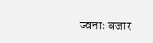ज्वनाः बजार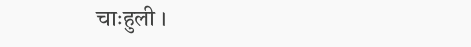चाःहुली ।